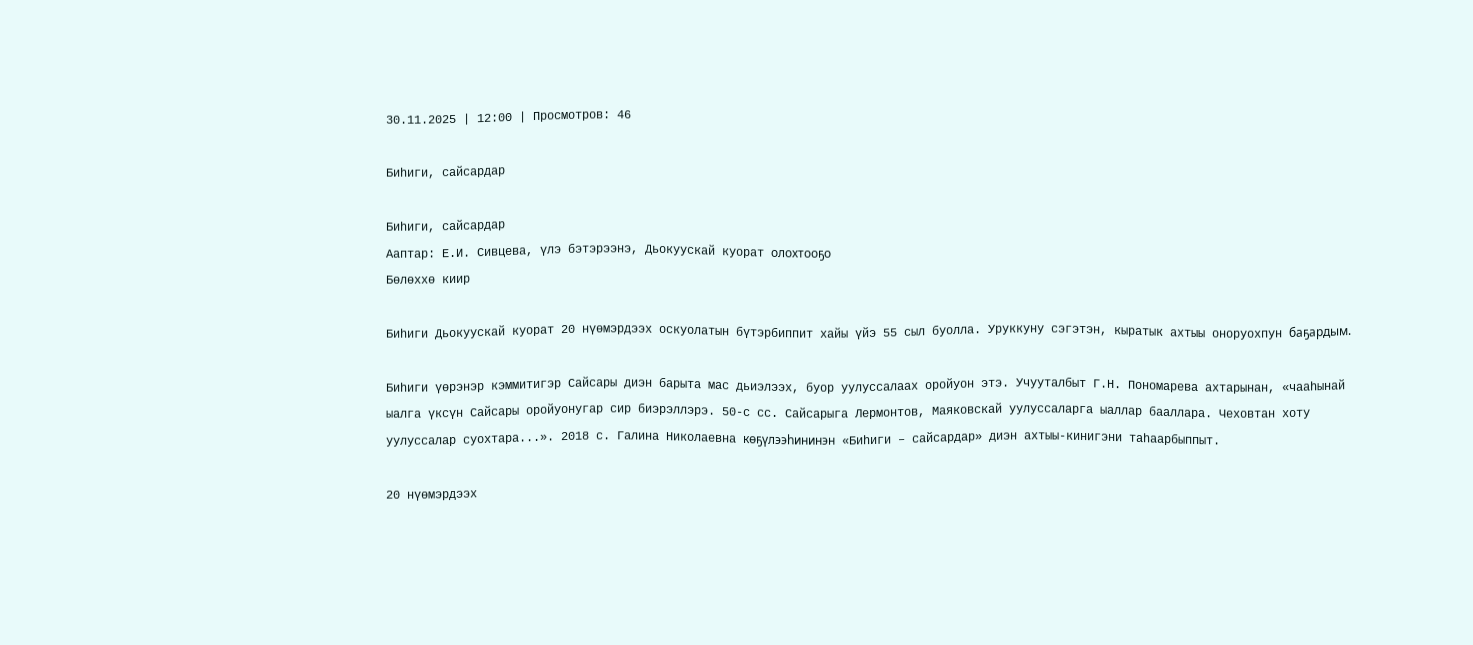30.11.2025 | 12:00 | Просмотров: 46

Биһиги, сайсардар

Биһиги, сайсардар
Ааптар: Е.И. Сивцева, үлэ бэтэрээнэ, Дьокуускай куорат олохтооҕо
Бөлөххө киир

Биһиги Дьокуускай куорат 20 нүөмэрдээх оскуолатын бүтэрбиппит хайы үйэ 55 сыл буолла. Уруккуну сэгэтэн, кыратык ахтыы оноруохпун баҕардым.

Биһиги үөрэнэр кэммитигэр Сайсары диэн барыта мас дьиэлээх, буор уулуссалаах оройуон этэ. Учууталбыт Г.Н. Пономарева ахтарынан, «чааһынай ыалга үксүн Сайсары оройуонугар сир биэрэллэрэ. 50-с сс. Сайсарыга Лермонтов, Маяковскай уулуссаларга ыаллар бааллара. Чеховтан хоту уулуссалар суохтара...». 2018 с. Галина Николаевна көҕүлээһининэн «Биһиги – сайсардар» диэн ахтыы-кинигэни таһаарбыппыт.

20 нүөмэрдээх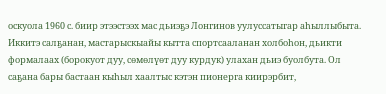оскуола 1960 с. биир этээстээх мас дьиэҕэ Лонгинов уулуссатыгар аһыллыбыта. Иккитэ салҕанан, мастарыскыайы кытта спортсааланан холбоһон, дьикти формалаах (борокуот дуу, сөмөлүөт дуу курдук) улахан дьиэ буолбута. Ол саҕана бары бастаан кыһыл хаалтыс кэтэн пионерга киирэрбит,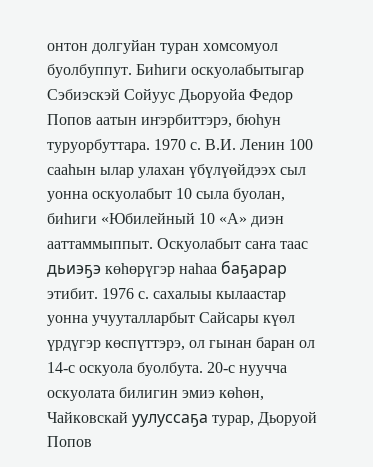онтон долгуйан туран хомсомуол буолбуппут. Биһиги оскуолабытыгар Сэбиэскэй Сойуус Дьоруойа Федор Попов аатын иҥэрбиттэрэ, бюһун туруорбуттара. 1970 с. В.И. Ленин 100 сааһын ылар улахан үбүлүөйдээх сыл уонна оскуолабыт 10 сыла буолан, биһиги «Юбилейный 10 «А» диэн ааттаммыппыт. Оскуолабыт саҥа таас дьиэҕэ көһөрүгэр наһаа баҕарар этибит. 1976 с. сахалыы кылаастар уонна учууталларбыт Сайсары күөл үрдүгэр көспүттэрэ, ол гынан баран ол 14-с оскуола буолбута. 20-с нуучча оскуолата билигин эмиэ көһөн, Чайковскай уулуссаҕа турар, Дьоруой Попов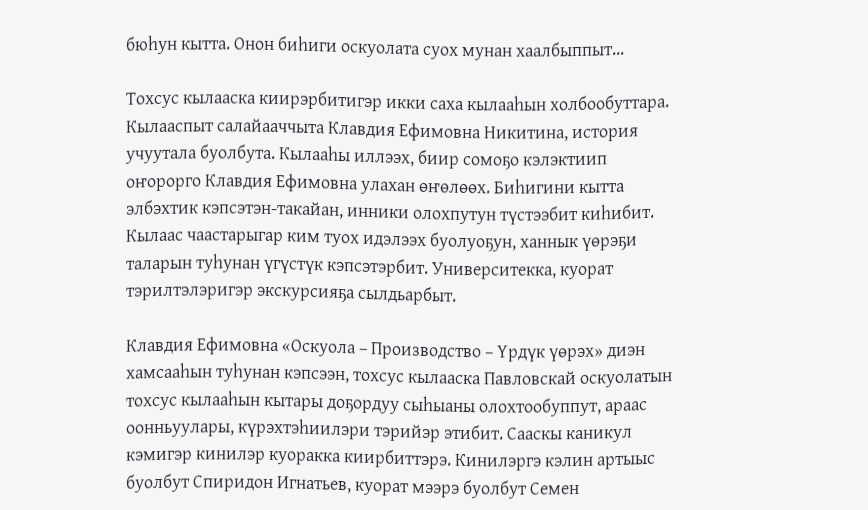бюһун кытта. Онон биһиги оскуолата суох мунан хаалбыппыт...

Тохсус кылааска киирэрбитигэр икки саха кылааһын холбообуттара. Кылааспыт салайааччыта Клавдия Ефимовна Никитина, история учуутала буолбута. Кылааһы иллээх, биир сомоҕо кэлэктиип оҥорорго Клавдия Ефимовна улахан өҥөлөөх. Биһигини кытта элбэхтик кэпсэтэн-такайан, инники олохпутун түстээбит киһибит. Кылаас чаастарыгар ким туох идэлээх буолуоҕун, ханнык үөрэҕи таларын туһунан үгүстүк кэпсэтэрбит. Университекка, куорат тэрилтэлэригэр экскурсияҕа сылдьарбыт.

Клавдия Ефимовна «Оскуола – Производство – Үрдүк үөрэх» диэн хамсааһын туһунан кэпсээн, тохсус кылааска Павловскай оскуолатын тохсус кылааһын кытары доҕордуу сыһыаны олохтообуппут, араас оонньуулары, күрэхтэһиилэри тэрийэр этибит. Сааскы каникул кэмигэр кинилэр куоракка киирбиттэрэ. Кинилэргэ кэлин артыыс буолбут Спиридон Игнатьев, куорат мээрэ буолбут Семен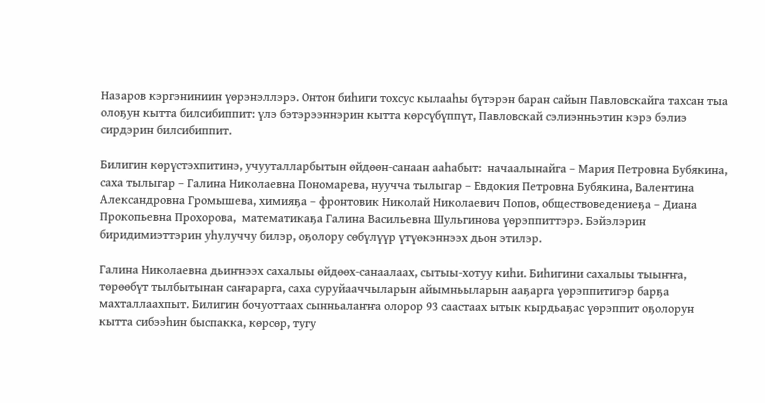Назаров кэргэниниин үөрэнэллэрэ. Онтон биһиги тохсус кылааһы бүтэрэн баран сайын Павловскайга тахсан тыа олоҕун кытта билсибиппит: үлэ бэтэрээннэрин кытта көрсүбүппүт, Павловскай сэлиэнньэтин кэрэ бэлиэ сирдэрин билсибиппит.

Билигин көрүстэхпитинэ, учууталларбытын өйдөөн-санаан ааһабыт:  начаалынайга – Мария Петровна Бубякина, саха тылыгар – Галина Николаевна Пономарева, нуучча тылыгар – Евдокия Петровна Бубякина, Валентина Александровна Громышева, химияҕа – фронтовик Николай Николаевич Попов, обществоведениеҕа – Диана Прокопьевна Прохорова,  математикаҕа Галина Васильевна Шульгинова үөрэппиттэрэ. Бэйэлэрин биридимиэттэрин уһулуччу билэр, оҕолору сөбүлүүр үтүөкэннээх дьон этилэр.

Галина Николаевна дьиҥнээх сахалыы өйдөөх-санаалаах, сытыы-хотуу киһи. Биһигини сахалыы тыыҥҥа, төрөөбүт тылбытынан саҥарарга, саха суруйааччыларын айымньыларын ааҕарга үөрэппитигэр барҕа махталлаахпыт. Билигин бочуоттаах сынньалаҥҥа олорор 93 саастаах ытык кырдьаҕас үөрэппит оҕолорун кытта сибээһин быспакка, көрсөр, тугу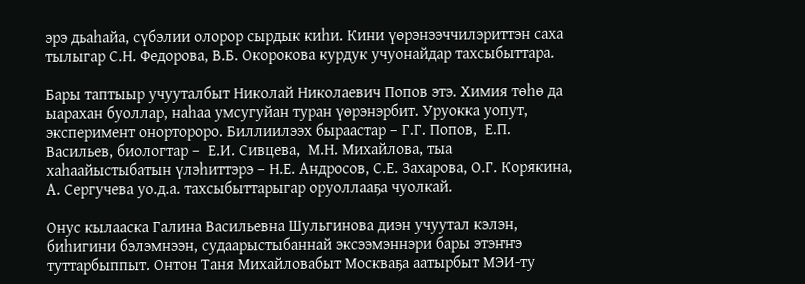эрэ дьаһайа, сүбэлии олорор сырдык киһи. Кини үөрэнээччилэриттэн саха тылыгар С.Н. Федорова, В.Б. Окорокова курдук учуонайдар тахсыбыттара.

Бары таптыыр учууталбыт Николай Николаевич Попов этэ. Химия төһө да ыарахан буоллар, наһаа умсугуйан туран үөрэнэрбит. Уруокка уопут, эксперимент онортороро. Биллиилээх быраастар – Г.Г. Попов,  Е.П. Васильев, биологтар –  Е.И. Сивцева,  М.Н. Михайлова, тыа хаһаайыстыбатын үлэһиттэрэ – Н.Е. Андросов, С.Е. Захарова, О.Г. Корякина, А. Сергучева уо.д.а. тахсыбыттарыгар оруоллааҕа чуолкай.

Онус кылааска Галина Васильевна Шульгинова диэн учуутал кэлэн, биһигини бэлэмнээн, судаарыстыбаннай эксээмэннэри бары этэҥҥэ туттарбыппыт. Онтон Таня Михайловабыт Москваҕа аатырбыт МЭИ-ту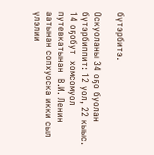бүтэрбитэ.

Оскуоланы 34 оҕо буолан бүтэрбиппит: 12 уол, 22 кыыс. 14 оҕобут  хомсомуол путевкатынан  В.И. Ленин аатынан сопхуоска икки сыл үлэлии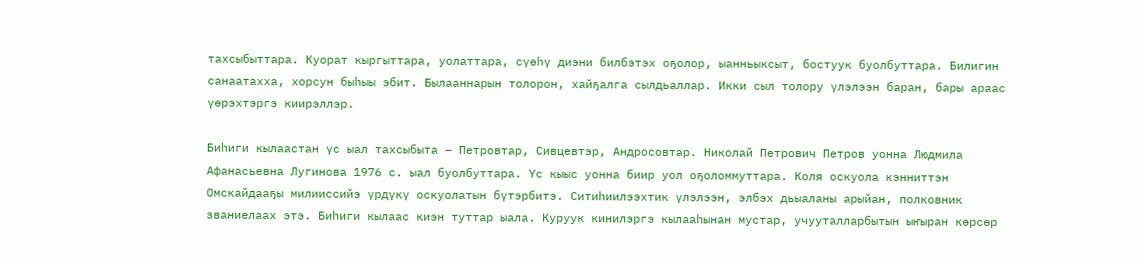тахсыбыттара. Куорат кыргыттара, уолаттара, сүөһү диэни билбэтэх оҕолор, ыанньыксыт, бостуук буолбуттара. Билигин санаатахха, хорсун быһыы эбит. Былааннарын толорон, хайҕалга сылдьаллар. Икки сыл толору үлэлээн баран, бары араас үөрэхтэргэ киирэллэр.

Биһиги кылаастан үс ыал тахсыбыта – Петровтар, Сивцевтэр, Андросовтар. Николай Петрович Петров уонна Людмила Афанасьевна Лугинова 1976 с. ыал буолбуттара. Үс кыыс уонна биир уол оҕоломмуттара. Коля оскуола кэнниттэн Омскайдааҕы милииссийэ үрдүкү оскуолатын бүтэрбитэ. Ситиһиилээхтик үлэлээн, элбэх дьыаланы арыйан, полковник званиелаах этэ. Биһиги кылаас киэн туттар ыала. Куруук кинилэргэ кылааһынан мустар, учууталларбытын ыҥыран көрсөр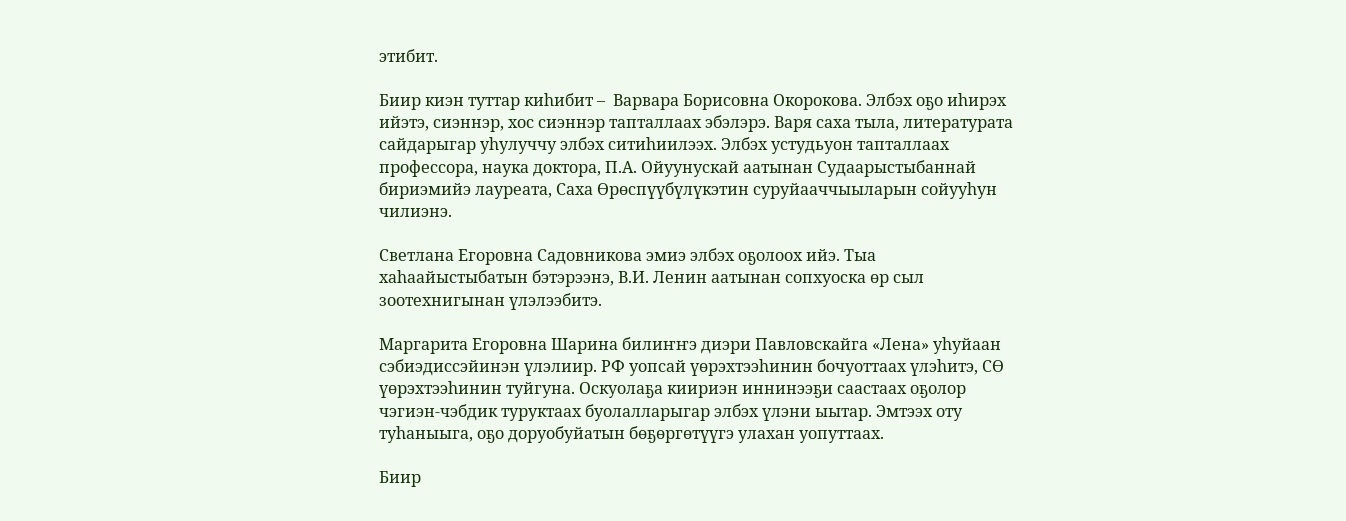этибит.

Биир киэн туттар киһибит –  Варвара Борисовна Окорокова. Элбэх оҕо иһирэх ийэтэ, сиэннэр, хос сиэннэр тапталлаах эбэлэрэ. Варя саха тыла, литературата сайдарыгар уһулуччу элбэх ситиһиилээх. Элбэх устудьуон тапталлаах профессора, наука доктора, П.А. Ойуунускай аатынан Судаарыстыбаннай бириэмийэ лауреата, Саха Өрөспүүбүлүкэтин суруйааччыыларын сойууһун чилиэнэ.

Светлана Егоровна Садовникова эмиэ элбэх оҕолоох ийэ. Тыа хаһаайыстыбатын бэтэрээнэ, В.И. Ленин аатынан сопхуоска өр сыл зоотехнигынан үлэлээбитэ.

Маргарита Егоровна Шарина билиҥҥэ диэри Павловскайга «Лена» уһуйаан сэбиэдиссэйинэн үлэлиир. РФ уопсай үөрэхтээһинин бочуоттаах үлэһитэ, СӨ үөрэхтээһинин туйгуна. Оскуолаҕа киириэн иннинээҕи саастаах оҕолор чэгиэн-чэбдик туруктаах буолалларыгар элбэх үлэни ыытар. Эмтээх оту туһаныыга, оҕо доруобуйатын бөҕөргөтүүгэ улахан уопуттаах.

Биир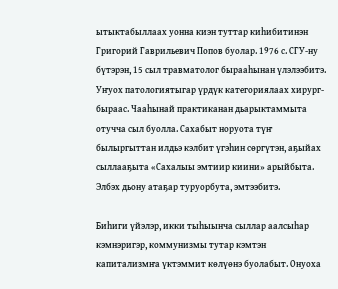ытыктабыллаах уонна киэн туттар киһибитинэн Григорий Гаврильевич Попов буолар. 1976 с. СГУ-ну бүтэрэн, 15 сыл травматолог бырааһынан үлэлээбитэ. Уҥуох патологиятыгар үрдүк категориялаах хирург-быраас. Чааһынай практиканан дьарыктаммыта отучча сыл буолла. Сахабыт норуота түҥ былыргыттан илдьэ кэлбит үгэһин сөргүтэн, аҕыйах сыллааҕыта «Сахалыы эмтиир киини» арыйбыта. Элбэх дьону атаҕар туруорбута, эмтээбитэ.

Биһиги үйэлэр, икки тыһыынча сыллар аалсыһар кэмнэригэр, коммунизмы тутар кэмтэн капитализмҥа үктэммит көлүөнэ буолабыт. Онуоха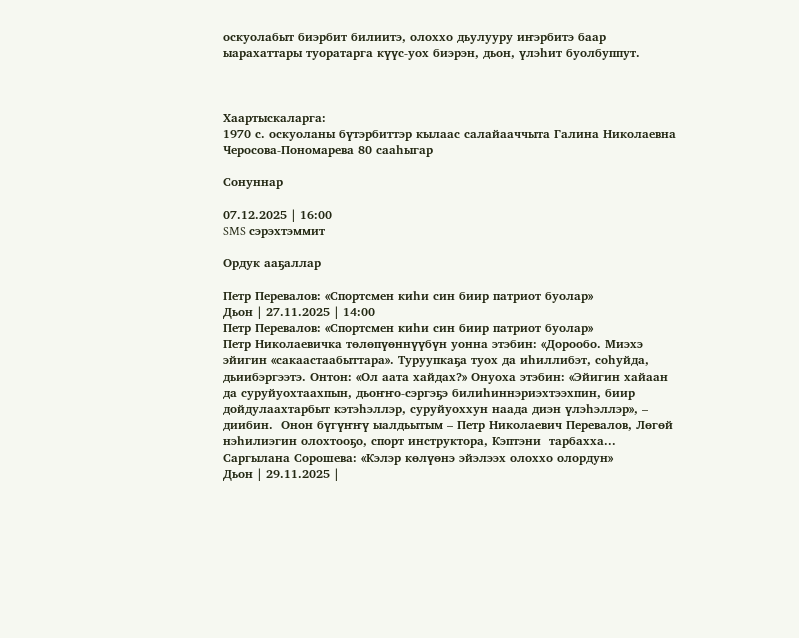оскуолабыт биэрбит билиитэ, олоххо дьулууру иҥэрбитэ баар ыарахаттары туоратарга күүс-уох биэрэн, дьон, үлэһит буолбуппут.



Хаартыскаларга:
1970 с. оскуоланы бүтэрбиттэр кылаас салайааччыта Галина Николаевна Черосова-Пономарева 80 сааһыгар

Сонуннар

07.12.2025 | 16:00
SMS сэрэхтэммит

Ордук ааҕаллар

Петр Перевалов: «Спортсмен киһи син биир патриот буолар»
Дьон | 27.11.2025 | 14:00
Петр Перевалов: «Спортсмен киһи син биир патриот буолар»
Петр Николаевичка төлөпүөннүүбүн уонна этэбин: «Дорообо. Миэхэ эйигин «сакаастаабыттара». Туруупкаҕа туох да иһиллибэт, соһуйда, дьиибэргээтэ. Онтон: «Ол аата хайдах?» Онуоха этэбин: «Эйигин хайаан да суруйуохтаахпын, дьоҥҥо-сэргэҕэ билиһиннэриэхтээхпин, биир дойдулаахтарбыт кэтэһэллэр, суруйуоххун наада диэн үлэһэллэр», – диибин.  Онон бүгүҥҥү ыалдьытым – Петр Николаевич Перевалов, Лөгөй нэһилиэгин олохтооҕо, спорт инструктора, Кэптэни  тарбахха...
Саргылана Сорошева: «Кэлэр көлүөнэ эйэлээх олоххо олордун»
Дьон | 29.11.2025 |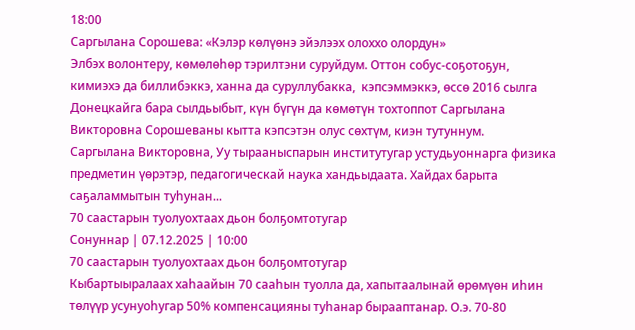18:00
Саргылана Сорошева: «Кэлэр көлүөнэ эйэлээх олоххо олордун»
Элбэх волонтеру, көмөлөһөр тэрилтэни суруйдум. Оттон собус-соҕотоҕун, кимиэхэ да биллибэккэ, ханна да суруллубакка,  кэпсэммэккэ, өссө 2016 сылга Донецкайга бара сылдьыбыт, күн бүгүн да көмөтүн тохтоппот Саргылана Викторовна Сорошеваны кытта кэпсэтэн олус сөхтүм, киэн тутуннум.   Саргылана Викторовна, Уу тырааныспарын институтугар устудьуоннарга физика предметин үөрэтэр, педагогическай наука хандьыдаата. Хайдах барыта саҕаламмытын туһунан...
70 саастарын туолуохтаах дьон болҕомтотугар
Сонуннар | 07.12.2025 | 10:00
70 саастарын туолуохтаах дьон болҕомтотугар
Кыбартыыралаах хаһаайын 70 сааһын туолла да, хапытаалынай өрөмүөн иһин төлүүр усунуоһугар 50% компенсацияны туһанар бырааптанар. О.э. 70-80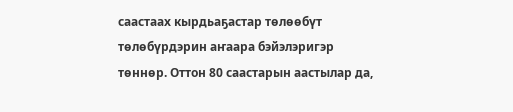саастаах кырдьаҕастар төлөөбүт төлөбүрдэрин аҥаара бэйэлэригэр төннөр. Оттон 80 саастарын аастылар да,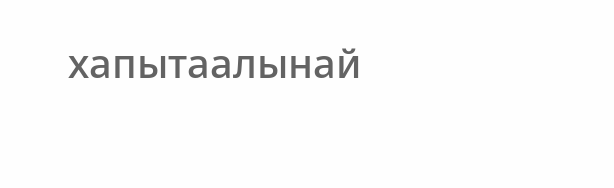хапытаалынай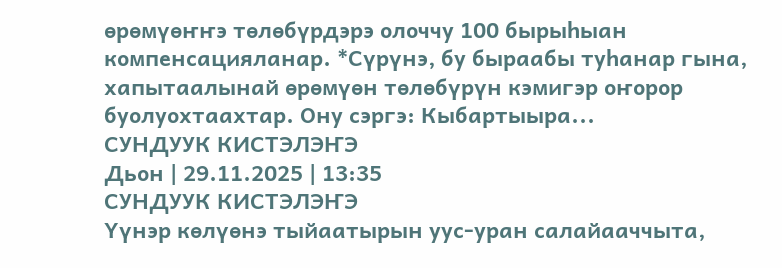өрөмүөҥҥэ төлөбүрдэрэ олоччу 100 бырыһыан компенсацияланар. *Сүрүнэ, бу быраабы туһанар гына, хапытаалынай өрөмүөн төлөбүрүн кэмигэр оҥорор буолуохтаахтар. Ону сэргэ: Кыбартыыра...
СУНДУУК КИСТЭЛЭҤЭ
Дьон | 29.11.2025 | 13:35
СУНДУУК КИСТЭЛЭҤЭ
Үүнэр көлүөнэ тыйаатырын уус-уран салайааччыта,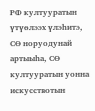РФ култууратын үтүөлээх үлэһитэ, СӨ норуодунай артыыһа, СӨ култууратын уонна искусствотын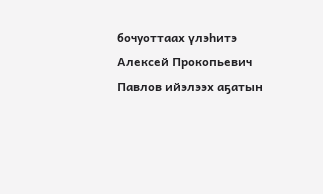бочуоттаах үлэһитэ Алексей Прокопьевич Павлов ийэлээх аҕатын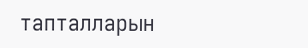тапталларын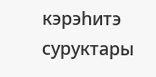кэрэһитэ суруктары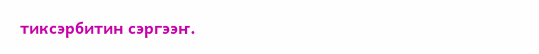тиксэрбитин сэргээҥ.